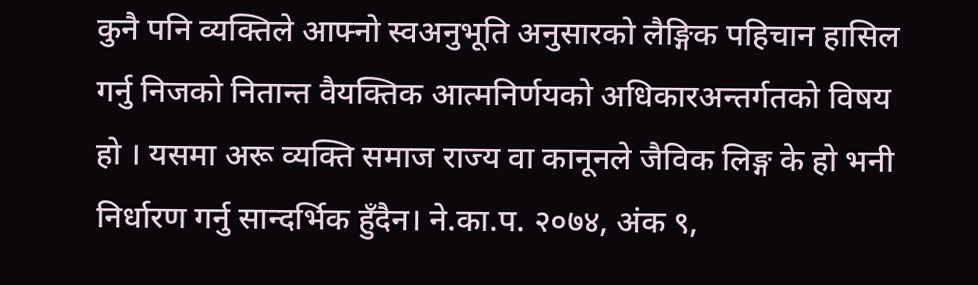कुनै पनि व्यक्तिले आफ्नो स्वअनुभूति अनुसारको लैङ्गिक पहिचान हासिल गर्नु निजको नितान्त वैयक्तिक आत्मनिर्णयको अधिकारअन्तर्गतको विषय हो । यसमा अरू व्यक्ति समाज राज्य वा कानूनले जैविक लिङ्ग के हो भनी निर्धारण गर्नु सान्दर्भिक हुँदैन। ने.का.प. २०७४, अंक ९,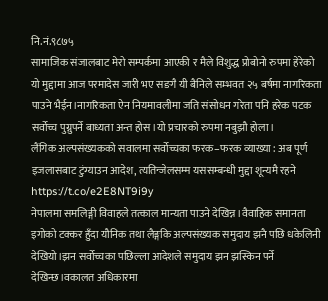नि.नं.९८७५
सामाजिक संजालबाट मेरो सम्पर्कमा आएकी र मैले विशुद्ध प्रोबोनो रुपमा हेरेको यो मुद्दामा आज परमादेस जारी भए सङगै यी बैनिले सम्भवत २५ बर्षमा नागरिकता पाउने भैईन।नागरिकता ऐन नियमावलीमा जति संसोधन गरेता पनि हरेक पटक सर्वोच्च पुग्नुपर्ने बाध्यता अन्त होस।यो प्रचारको रुपमा नबुझौ होला।
लैंगिक अल्पसंख्यकको सवालमा सर्वोच्चका फरक–फरक व्याख्या : अब पूर्ण इजलासबाट टुंग्याउन आदेश, त्यतिन्जेलसम्म यससम्बन्धी मुद्दा शून्यमै रहने https://t.co/e2E8NT9i9y
नेपालमा समलिङ्गी विवाहले तत्काल मान्यता पाउने देखिन्न।वैवाहिक समानता इगोको टक्कर हुँदा यौनिक तथा लैङ्गकि अल्पसंख्यक समुदाय झनै पछि धकेलिनी देखियो।झन सर्वोच्चका पछिल्ला आदेशले समुदाय झन झस्किन पर्ने देखिन्छ।वकालत अधिकारमा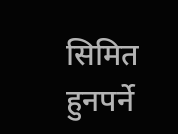सिमित हुनपर्ने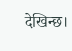देखिन्छ।